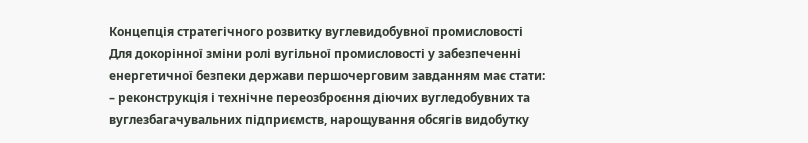Концепція стратегічного розвитку вуглевидобувної промисловості
Для докорінної зміни ролі вугільної промисловості у забезпеченні енергетичної безпеки держави першочерговим завданням має стати:
– реконструкція і технічне переозброєння діючих вугледобувних та вуглезбагачувальних підприємств, нарощування обсягів видобутку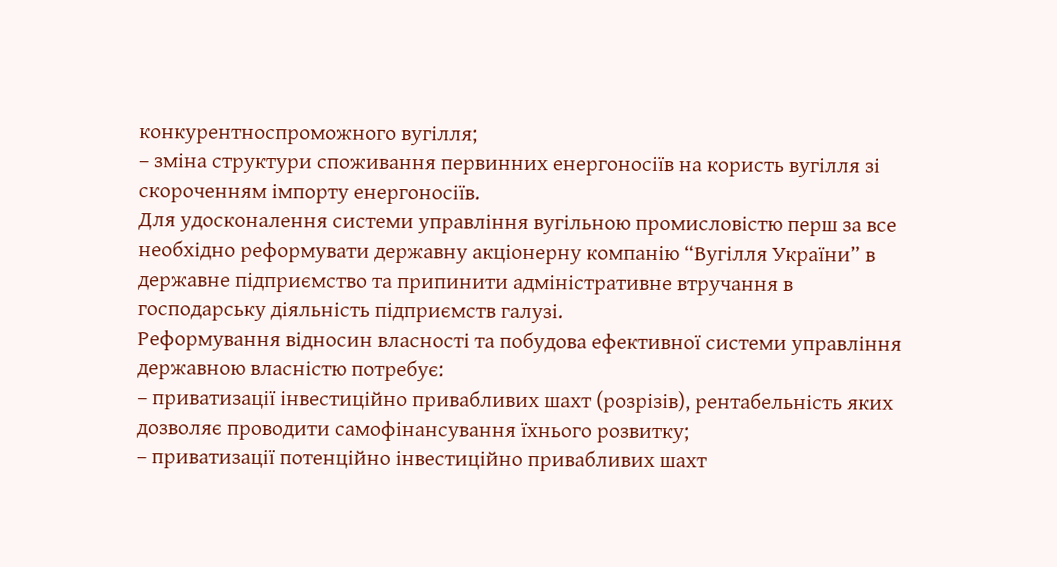конкурентноспроможного вугілля;
– зміна структури споживання первинних енергоносіїв на користь вугілля зі скороченням імпорту енергоносіїв.
Для удосконалення системи управління вугільною промисловістю перш за все необхідно реформувати державну акціонерну компанію “Вугілля України” в державне підприємство та припинити адміністративне втручання в господарську діяльність підприємств галузі.
Реформування відносин власності та побудова ефективної системи управління державною власністю потребує:
– приватизації інвестиційно привабливих шахт (розрізів), рентабельність яких дозволяє проводити самофінансування їхнього розвитку;
– приватизації потенційно інвестиційно привабливих шахт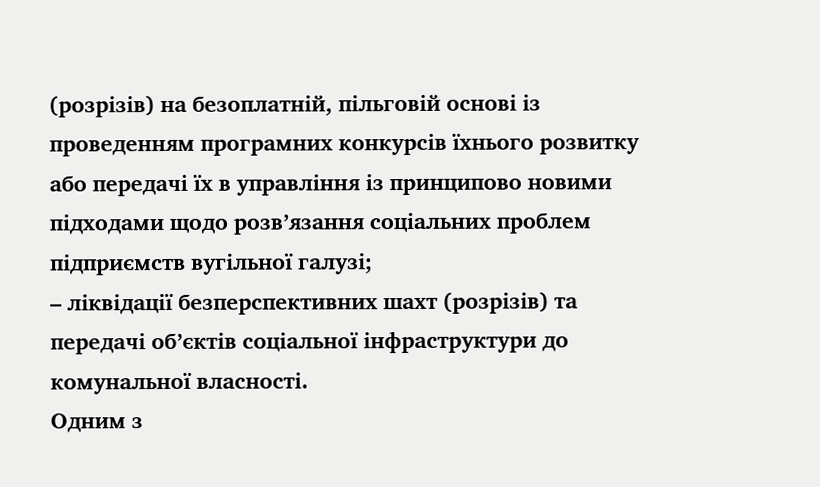(розрізів) на безоплатній, пільговій основі із проведенням програмних конкурсів їхнього розвитку або передачі їх в управління із принципово новими підходами щодо розв’язання соціальних проблем підприємств вугільної галузі;
– ліквідації безперспективних шахт (розрізів) та передачі об’єктів соціальної інфраструктури до комунальної власності.
Одним з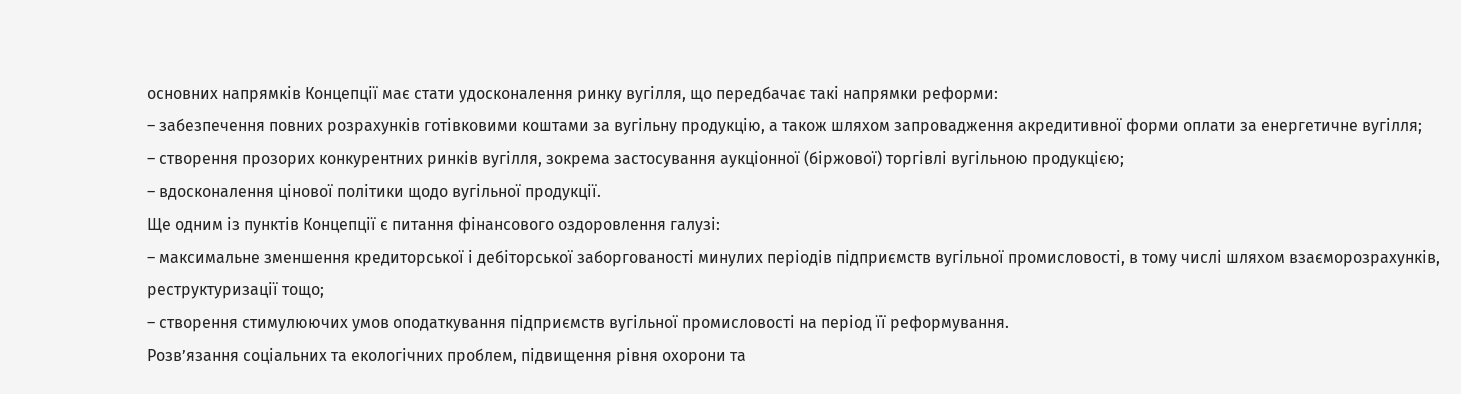основних напрямків Концепції має стати удосконалення ринку вугілля, що передбачає такі напрямки реформи:
– забезпечення повних розрахунків готівковими коштами за вугільну продукцію, а також шляхом запровадження акредитивної форми оплати за енергетичне вугілля;
– створення прозорих конкурентних ринків вугілля, зокрема застосування аукціонної (біржової) торгівлі вугільною продукцією;
– вдосконалення цінової політики щодо вугільної продукції.
Ще одним із пунктів Концепції є питання фінансового оздоровлення галузі:
– максимальне зменшення кредиторської і дебіторської заборгованості минулих періодів підприємств вугільної промисловості, в тому числі шляхом взаєморозрахунків, реструктуризації тощо;
– створення стимулюючих умов оподаткування підприємств вугільної промисловості на період її реформування.
Розв’язання соціальних та екологічних проблем, підвищення рівня охорони та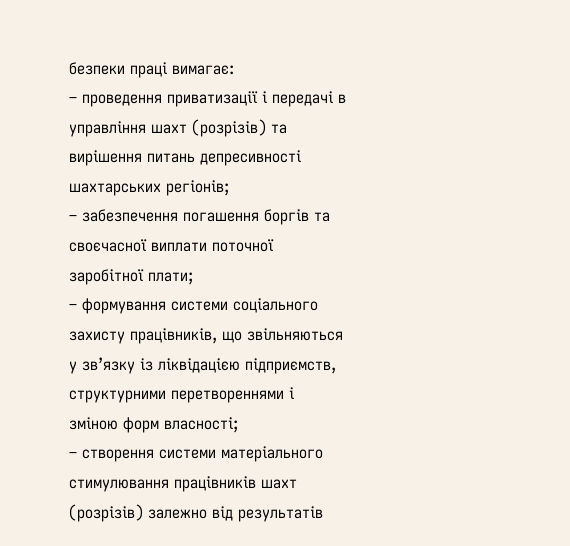безпеки праці вимагає:
– проведення приватизації і передачі в управління шахт (розрізів) та вирішення питань депресивності шахтарських регіонів;
– забезпечення погашення боргів та своєчасної виплати поточної заробітної плати;
– формування системи соціального захисту працівників, що звільняються у зв’язку із ліквідацією підприємств, структурними перетвореннями і зміною форм власності;
– створення системи матеріального стимулювання працівників шахт (розрізів) залежно від результатів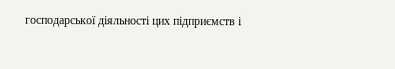господарської діяльності цих підприємств і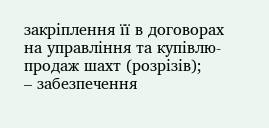закріплення її в договорах на управління та купівлю-продаж шахт (розрізів);
– забезпечення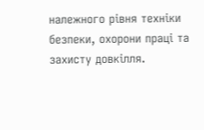належного рівня техніки безпеки, охорони праці та захисту довкілля.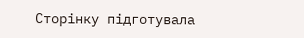Сторінку підготувала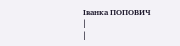Іванка ПОПОВИЧ
|
|